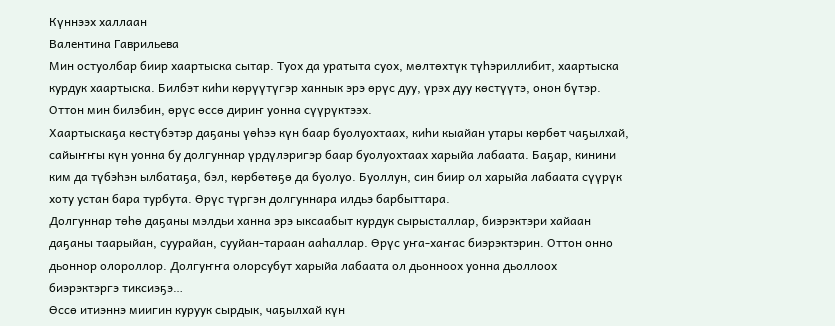Күннээх халлаан
Валентина Гаврильева
Мин остуолбар биир хаартыска сытар. Туох да уратыта суох, мөлтөхтүк түһэриллибит, хаартыска курдук хаартыска. Билбэт киһи көрүүтүгэр ханнык эрэ өрүс дуу, үрэх дуу көстүүтэ, онон бүтэр. Оттон мин билэбин, өрүс өссө дириҥ уонна сүүрүктээх.
Хаартыскаҕа көстүбэтэр даҕаны үөһээ күн баар буолуохтаах, киһи кыайан утары көрбөт чаҕылхай, сайыҥҥы күн уонна бу долгуннар үрдүлэригэр баар буолуохтаах харыйа лабаата. Баҕар, кинини ким да түбэһэн ылбатаҕа, бэл, көрбөтөҕө да буолуо. Буоллун, син биир ол харыйа лабаата сүүрүк хоту устан бара турбута. Өрүс түргэн долгуннара илдьэ барбыттара.
Долгуннар төһө даҕаны мэлдьи ханна эрэ ыксаабыт курдук сырысталлар, биэрэктэри хайаан даҕаны таарыйан, суурайан, сууйан-тараан ааһаллар. Өрүс уҥа-хаҥас биэрэктэрин. Оттон онно дьоннор олороллор. Долгуҥҥа олорсубут харыйа лабаата ол дьонноох уонна дьоллоох биэрэктэргэ тиксиэҕэ…
Өссө итиэннэ миигин куруук сырдык, чаҕылхай күн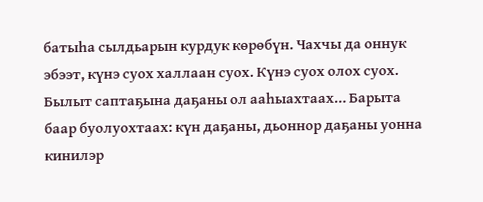батыһа сылдьарын курдук көрөбүн. Чахчы да оннук эбээт, күнэ суох халлаан суох. Күнэ суох олох суох. Былыт саптаҕына даҕаны ол ааһыахтаах… Барыта баар буолуохтаах: күн даҕаны, дьоннор даҕаны уонна кинилэр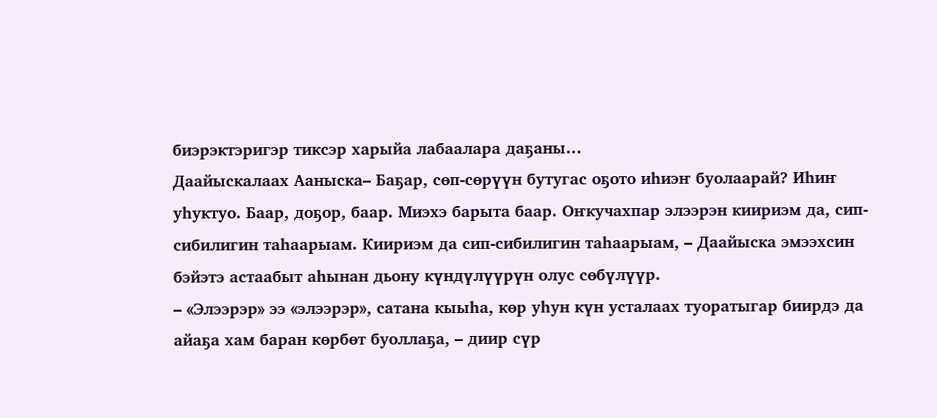биэрэктэригэр тиксэр харыйа лабаалара даҕаны…
Даайыскалаах Ааныска– Баҕар, сөп-сөрүүн бутугас оҕото иһиэҥ буолаарай? Иһиҥ уһуктуо. Баар, доҕор, баар. Миэхэ барыта баар. Оҥкучахпар элээрэн киириэм да, сип-сибилигин таһаарыам. Киириэм да сип-сибилигин таһаарыам, – Даайыска эмээхсин бэйэтэ астаабыт аһынан дьону күндүлүүрүн олус сөбүлүүр.
– «Элээрэр» ээ «элээрэр», сатана кыыһа, көр уһун күн усталаах туоратыгар биирдэ да айаҕа хам баран көрбөт буоллаҕа, – диир сүр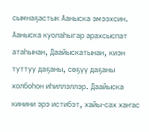сымнаҕастык Ааныска эмээхсин. Ааныска куолаһыгар арахсыспат атаһынан, Даайыскатынан, киэн туттуу даҕаны, сөҕүү даҕаны холбоһон иһиллэллэр. Даайыска кинини эрэ истибэт, хайы-сах хаҥас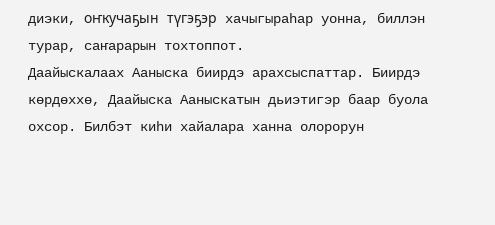диэки, оҥкучаҕын түгэҕэр хачыгыраһар уонна, биллэн турар, саҥарарын тохтоппот.
Даайыскалаах Ааныска биирдэ арахсыспаттар. Биирдэ көрдөххө, Даайыска Ааныскатын дьиэтигэр баар буола охсор. Билбэт киһи хайалара ханна олорорун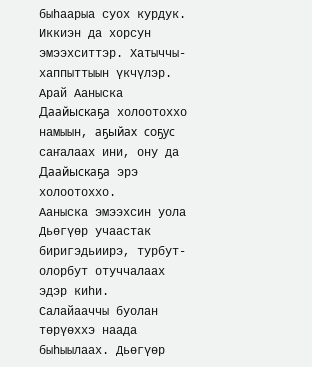быһаарыа суох курдук. Иккиэн да хорсун эмээхситтэр. Хатыччы-хаппыттыын үкчүлэр. Арай Ааныска Даайыскаҕа холоотоххо намыын, аҕыйах соҕус саҥалаах ини, ону да Даайыскаҕа эрэ холоотоххо.
Ааныска эмээхсин уола Дьөгүөр учаастак биригэдьиирэ, турбут-олорбут отуччалаах эдэр киһи.
Салайааччы буолан төрүөххэ наада быһыылаах. Дьөгүөр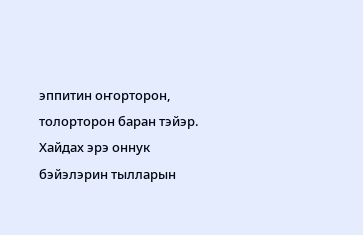эппитин оҥорторон, толорторон баран тэйэр. Хайдах эрэ оннук бэйэлэрин тылларын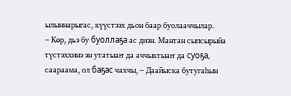ылыннарыгас, күүстээх дьон баар буолааччылар.
– Көр, дьэ бу буоллаҕа ас диэн. Мантан сыпсырыйа түстэххинэ эн утатыаҥ да аччыктыаҥ да суоҕа, саараама, ол баҕас чахчы, – Даайыска бутугаһын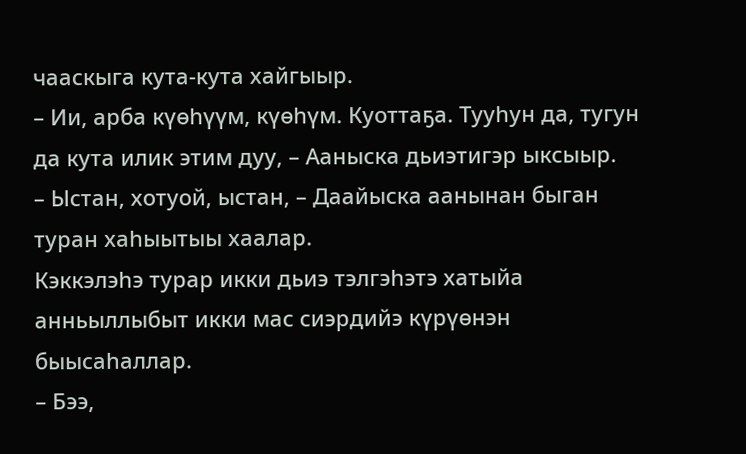чааскыга кута-кута хайгыыр.
– Ии, арба күөһүүм, күөһүм. Куоттаҕа. Тууһун да, тугун да кута илик этим дуу, – Ааныска дьиэтигэр ыксыыр.
– Ыстан, хотуой, ыстан, – Даайыска аанынан быган туран хаһыытыы хаалар.
Кэккэлэһэ турар икки дьиэ тэлгэһэтэ хатыйа анньыллыбыт икки мас сиэрдийэ күрүөнэн быысаһаллар.
– Бээ,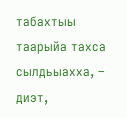табахтыы таарыйа тахса сылдьыахха, – диэт,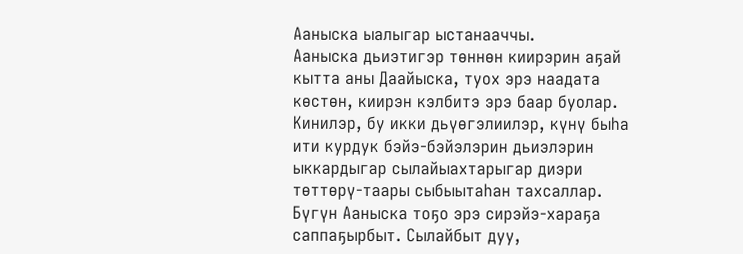Ааныска ыалыгар ыстанааччы.
Ааныска дьиэтигэр төннөн киирэрин аҕай кытта аны Даайыска, туох эрэ наадата көстөн, киирэн кэлбитэ эрэ баар буолар.
Кинилэр, бу икки дьүөгэлиилэр, күнү быһа ити курдук бэйэ-бэйэлэрин дьиэлэрин ыккардыгар сылайыахтарыгар диэри төттөрү-таары сыбыытаһан тахсаллар.
Бүгүн Ааныска тоҕо эрэ сирэйэ-хараҕа саппаҕырбыт. Сылайбыт дуу,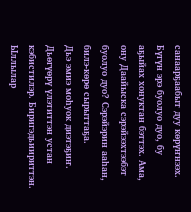санаарҕаабыт дуу көрүҥнээх. Бүгүн эрэ буолуо дуо, бу аҕыйах хонуктан бэттэх. Ама, ону Даайыска сэрэйээхтээбэт буолуо дуо? Сэрэйэрин ааһан, билэ-көрө сырыттаҕа.
Дьэ эмиэ моһуок диэтэҕиҥ. Дьөгүөрү үлэтиттэн устан кэбистилэр. Биригэдьиириттэн. Ыллылар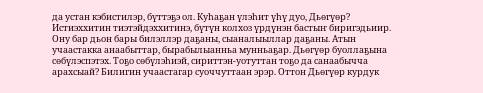да устан кэбистилэр, бүттэҕэ ол. Куһаҕан үлэһит үһү дуо, Дьөгүөр? Истиэххитин тиэтэйдэххитинэ, бүтүн колхоз үрдүнэн бастыҥ биригэдьиир. Ону бар дьон бары билэллэр даҕаны, сыаналыыллар даҕаны. Атын учаастакка анаабыттар, бырабылыанньа мунньаҕар. Дьөгүөр буоллаҕына сөбүлэспэтэх. Тоҕо сөбүлэһиэй, сириттэн-уотуттан тоҕо да санаабычча арахсыай? Билигин учаастагар суоччуттаан эрэр. Оттон Дьөгүөр курдук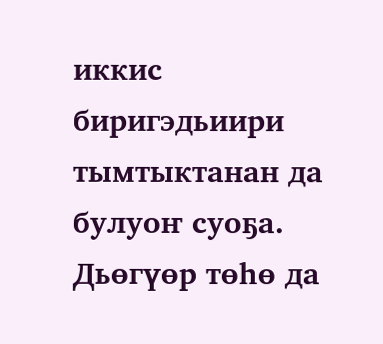иккис биригэдьиири тымтыктанан да булуоҥ суоҕа.
Дьөгүөр төһө да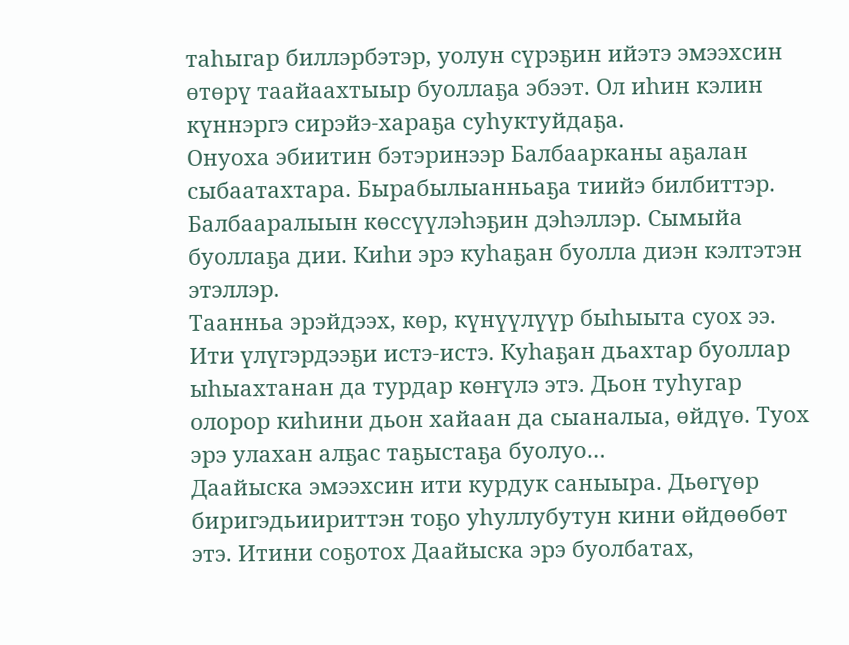таһыгар биллэрбэтэр, уолун сүрэҕин ийэтэ эмээхсин өтөрү таайаахтыыр буоллаҕа эбээт. Ол иһин кэлин күннэргэ сирэйэ-хараҕа суһуктуйдаҕа.
Онуоха эбиитин бэтэринээр Балбаарканы аҕалан сыбаатахтара. Бырабылыанньаҕа тиийэ билбиттэр. Балбааралыын көссүүлэһэҕин дэһэллэр. Сымыйа буоллаҕа дии. Киһи эрэ куһаҕан буолла диэн кэлтэтэн этэллэр.
Таанньа эрэйдээх, көр, күнүүлүүр быһыыта суох ээ. Ити үлүгэрдээҕи истэ-истэ. Куһаҕан дьахтар буоллар ыһыахтанан да турдар көҥүлэ этэ. Дьон туһугар олорор киһини дьон хайаан да сыаналыа, өйдүө. Туох эрэ улахан алҕас таҕыстаҕа буолуо…
Даайыска эмээхсин ити курдук саныыра. Дьөгүөр биригэдьиириттэн тоҕо уһуллубутун кини өйдөөбөт этэ. Итини соҕотох Даайыска эрэ буолбатах,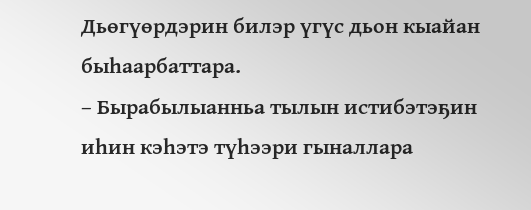Дьөгүөрдэрин билэр үгүс дьон кыайан быһаарбаттара.
– Бырабылыанньа тылын истибэтэҕин иһин кэһэтэ түһээри гыналлара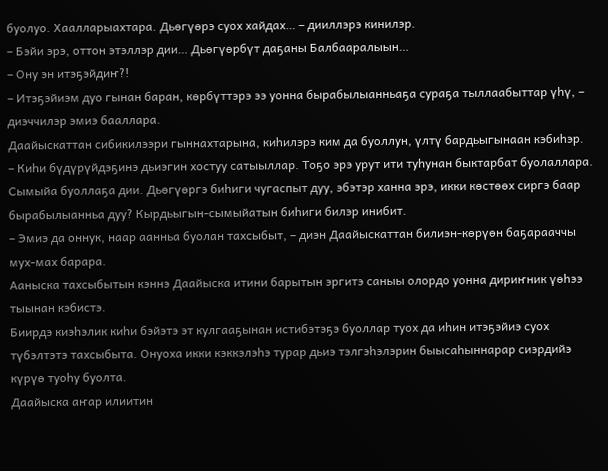буолуо. Хаалларыахтара. Дьөгүөрэ суох хайдах… – дииллэрэ кинилэр.
– Бэйи эрэ, оттон этэллэр дии… Дьөгүөрбүт даҕаны Балбааралыын…
– Ону эн итэҕэйдиҥ?!
– Итэҕэйиэм дуо гынан баран, көрбүттэрэ ээ уонна бырабылыанньаҕа сураҕа тыллаабыттар үһү, – диэччилэр эмиэ бааллара.
Даайыскаттан сибикилээри гыннахтарына, киһилэрэ ким да буоллун, үлтү бардьыгынаан кэбиһэр.
– Киһи бүдүрүйдэҕинэ дьиэгин хостуу сатыыллар. Тоҕо эрэ урут ити туһунан быктарбат буолаллара. Сымыйа буоллаҕа дии. Дьөгүөргэ биһиги чугаспыт дуу, эбэтэр ханна эрэ, икки көстөөх сиргэ баар бырабылыанньа дуу? Кырдьыгын-сымыйатын биһиги билэр инибит.
– Эмиэ да оннук, наар аанньа буолан тахсыбыт, – диэн Даайыскаттан билиэн-көрүөн баҕарааччы мух-мах барара.
Ааныска тахсыбытын кэннэ Даайыска итини барытын эргитэ саныы олордо уонна дириҥник үөһээ тыынан кэбистэ.
Биирдэ киэһэлик киһи бэйэтэ эт кулгааҕынан истибэтэҕэ буоллар туох да иһин итэҕэйиэ суох түбэлтэтэ тахсыбыта. Онуоха икки кэккэлэһэ турар дьиэ тэлгэһэлэрин быысаһыннарар сиэрдийэ күрүө туоһу буолта.
Даайыска аҥар илиитин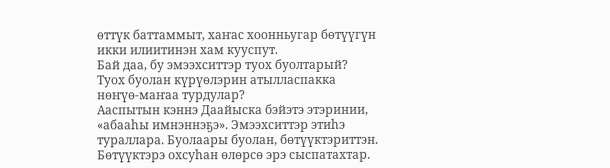өттүк баттаммыт, хаҥас хоонньугар бөтүүгүн икки илиитинэн хам кууспут.
Бай даа, бу эмээхситтэр туох буолтарый? Туох буолан күрүөлэрин атылласпакка нөҥүө-маҥаа турдулар?
Ааспытын кэннэ Даайыска бэйэтэ этэринии, «абааһы имнэннэҕэ». Эмээхситтэр этиһэ тураллара. Буолаары буолан, бөтүүктэриттэн. Бөтүүктэрэ охсуһан өлөрсө эрэ сыспатахтар.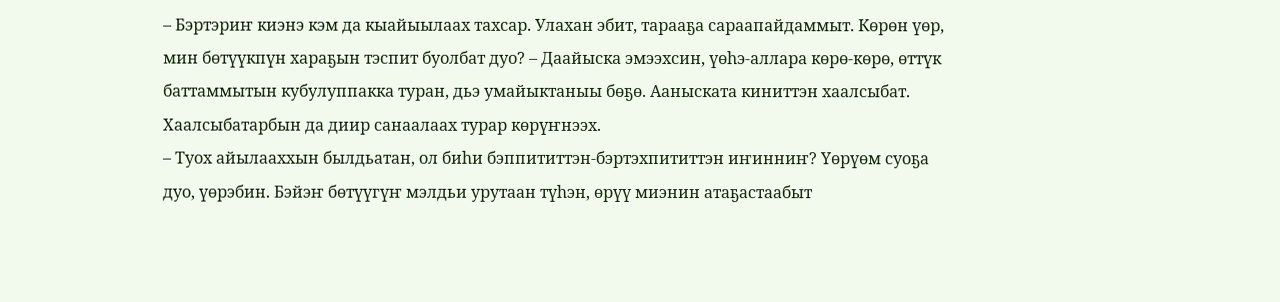– Бэртэриҥ киэнэ кэм да кыайыылаах тахсар. Улахан эбит, тарааҕа сараапайдаммыт. Көрөн үөр, мин бөтүүкпүн хараҕын тэспит буолбат дуо? – Даайыска эмээхсин, үөһэ-аллара көрө-көрө, өттүк баттаммытын кубулуппакка туран, дьэ умайыктаныы бөҕө. Ааныската киниттэн хаалсыбат. Хаалсыбатарбын да диир санаалаах турар көрүҥнээх.
– Туох айылааххын былдьатан, ол биһи бэппититтэн-бэртэхпититтэн иҥинниҥ? Үөрүөм суоҕа дуо, үөрэбин. Бэйэҥ бөтүүгүҥ мэлдьи урутаан түһэн, өрүү миэнин атаҕастаабыт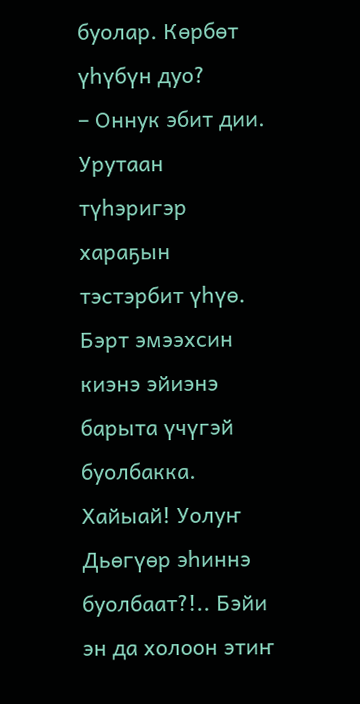буолар. Көрбөт үһүбүн дуо?
– Оннук эбит дии. Урутаан түһэригэр хараҕын тэстэрбит үһүө. Бэрт эмээхсин киэнэ эйиэнэ барыта үчүгэй буолбакка. Хайыай! Уолуҥ Дьөгүөр эһиннэ буолбаат?!.. Бэйи эн да холоон этиҥ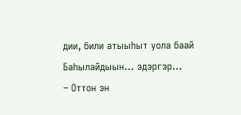дии, били атыыһыт уола баай Баһылайдыын… эдэргэр…
– Оттон эн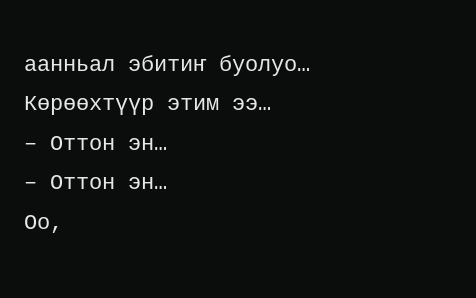аанньал эбитиҥ буолуо… Көрөөхтүүр этим ээ…
– Оттон эн…
– Оттон эн…
Оо,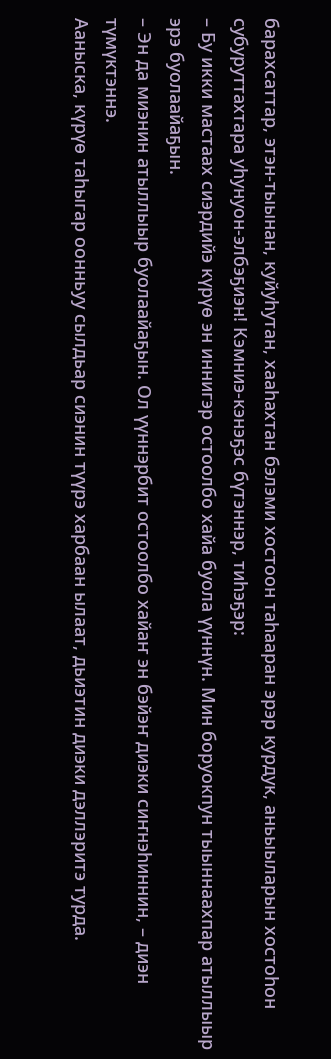барахсаттар, этэн-тыынан, куйуһутан, хааһахтан бэлэми хостоон таһааран эрэр курдук, аньыыларын хостоһон субуруттахтара уһунуон-элбэҕиэн! Кэмниэ-кэнэҕэс бүтэннэр, тиһэҕэр:
– Бу икки мастаах сиэрдийэ күрүө эн иннигэр остоолбо хайа буола үүннүн. Мин боруокпун тыыннаахпар атыллыыр эрэ буолаайаҕын.
– Эн да миэнин атыллыыр буолаайаҕын. Ол үүннэрбит остоолбо хайаҥ эн бэйэҥ диэки сиҥнэһиннин, – диэн түмүктэннэ.
Ааныска, күрүө таһыгар оонньуу сылдьар сиэнин түүрэ харбаан ылаат, дьиэтин диэки дэллэритэ турда.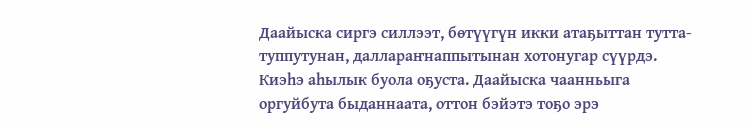Даайыска сиргэ силлээт, бөтүүгүн икки атаҕыттан тутта-туппутунан, даллараҥнаппытынан хотонугар сүүрдэ.
Киэһэ аһылык буола оҕуста. Даайыска чаанньыга оргуйбута быданнаата, оттон бэйэтэ тоҕо эрэ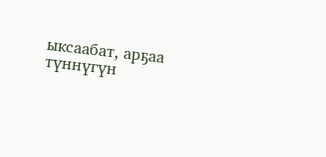ыксаабат, арҕаа түннүгүн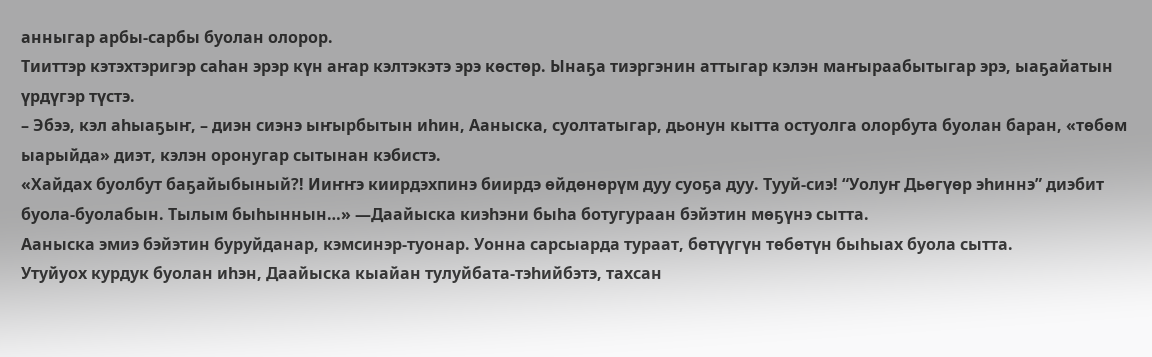анныгар арбы-сарбы буолан олорор.
Тииттэр кэтэхтэригэр саһан эрэр күн аҥар кэлтэкэтэ эрэ көстөр. Ынаҕа тиэргэнин аттыгар кэлэн маҥыраабытыгар эрэ, ыаҕайатын үрдүгэр түстэ.
– Эбээ, кэл аһыаҕыҥ, – диэн сиэнэ ыҥырбытын иһин, Ааныска, суолтатыгар, дьонун кытта остуолга олорбута буолан баран, «төбөм ыарыйда» диэт, кэлэн оронугар сытынан кэбистэ.
«Хайдах буолбут баҕайыбыный?! Ииҥҥэ киирдэхпинэ биирдэ өйдөнөрүм дуу суоҕа дуу. Тууй-сиэ! “Уолуҥ Дьөгүөр эһиннэ” диэбит буола-буолабын. Тылым быһыннын…» —Даайыска киэһэни быһа ботугураан бэйэтин мөҕүнэ сытта.
Ааныска эмиэ бэйэтин буруйданар, кэмсинэр-туонар. Уонна сарсыарда тураат, бөтүүгүн төбөтүн быһыах буола сытта.
Утуйуох курдук буолан иһэн, Даайыска кыайан тулуйбата-тэһийбэтэ, тахсан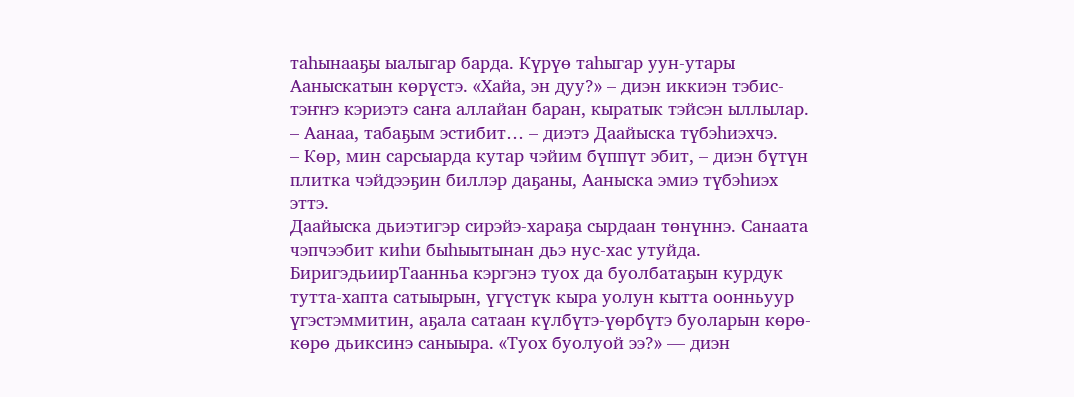таһынааҕы ыалыгар барда. Күрүө таһыгар уун-утары Ааныскатын көрүстэ. «Хайа, эн дуу?» – диэн иккиэн тэбис-тэҥҥэ кэриэтэ саҥа аллайан баран, кыратык тэйсэн ыллылар.
– Аанаа, табаҕым эстибит… – диэтэ Даайыска түбэһиэхчэ.
– Көр, мин сарсыарда кутар чэйим бүппүт эбит, – диэн бүтүн плитка чэйдээҕин биллэр даҕаны, Ааныска эмиэ түбэһиэх эттэ.
Даайыска дьиэтигэр сирэйэ-хараҕа сырдаан төнүннэ. Санаата чэпчээбит киһи быһыытынан дьэ нус-хас утуйда.
БиригэдьиирТаанньа кэргэнэ туох да буолбатаҕын курдук тутта-хапта сатыырын, үгүстүк кыра уолун кытта оонньуур үгэстэммитин, аҕала сатаан күлбүтэ-үөрбүтэ буоларын көрө-көрө дьиксинэ саныыра. «Туох буолуой ээ?» — диэн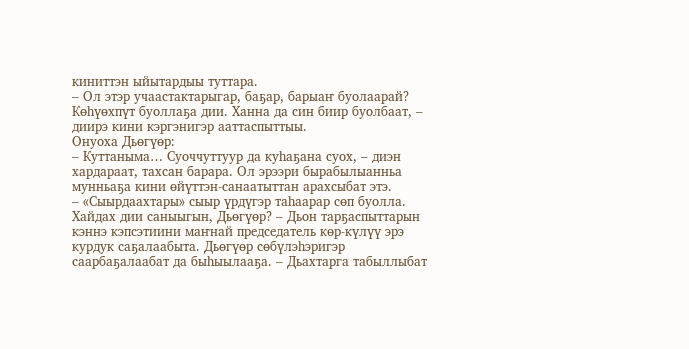киниттэн ыйытардыы туттара.
– Ол этэр учаастактарыгар, баҕар, барыаҥ буолаарай? Көһүөхпүт буоллаҕа дии. Ханна да син биир буолбаат, – диирэ кини кэргэнигэр ааттаспыттыы.
Онуоха Дьөгүөр:
– Куттаныма… Суоччуттуур да куһаҕана суох, – диэн хардараат, тахсан барара. Ол эрээри бырабылыанньа мунньаҕа кини өйүттэн-санаатыттан арахсыбат этэ.
– «Сыырдаахтары» сыыр үрдүгэр таһаарар сөп буолла. Хайдах дии саныыгын, Дьөгүөр? – Дьон тарҕаспыттарын кэннэ кэпсэтиини маҥнай председатель көр-күлүү эрэ курдук саҕалаабыта. Дьөгүөр сөбүлэһэригэр саарбаҕалаабат да быһыылааҕа. – Дьахтарга табыллыбат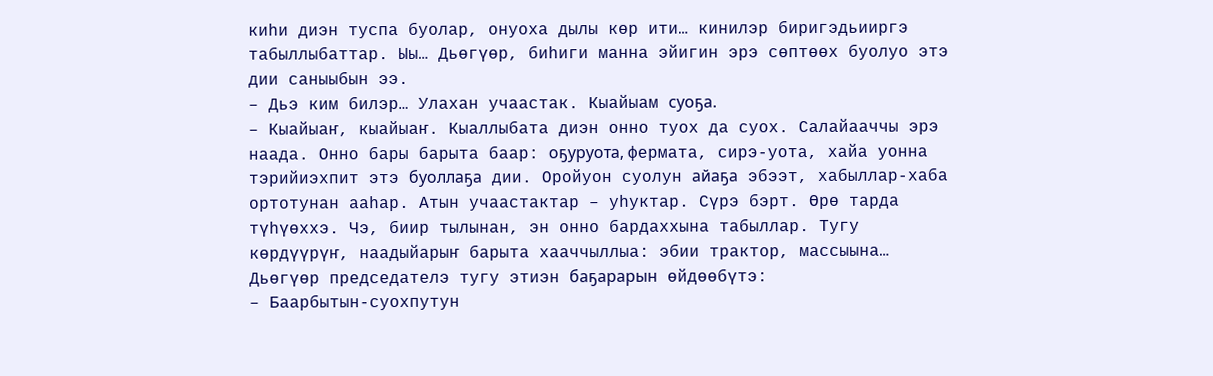киһи диэн туспа буолар, онуоха дылы көр ити… кинилэр биригэдьииргэ табыллыбаттар. Ыы… Дьөгүөр, биһиги манна эйигин эрэ сөптөөх буолуо этэ дии саныыбын ээ.
– Дьэ ким билэр… Улахан учаастак. Кыайыам суоҕа.
– Кыайыаҥ, кыайыаҥ. Кыаллыбата диэн онно туох да суох. Салайааччы эрэ наада. Онно бары барыта баар: оҕуруота, фермата, сирэ-уота, хайа уонна тэрийиэхпит этэ буоллаҕа дии. Оройуон суолун айаҕа эбээт, хабыллар-хаба ортотунан ааһар. Атын учаастактар – уһуктар. Сүрэ бэрт. Өрө тарда түһүөххэ. Чэ, биир тылынан, эн онно бардаххына табыллар. Тугу көрдүүрүҥ, наадыйарыҥ барыта хааччыллыа: эбии трактор, массыына…
Дьөгүөр председателэ тугу этиэн баҕарарын өйдөөбүтэ:
– Баарбытын-суохпутун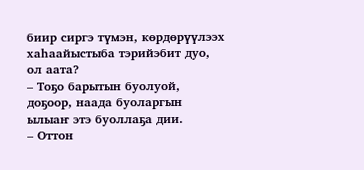биир сиргэ түмэн, көрдөрүүлээх хаһаайыстыба тэрийэбит дуо, ол аата?
– Тоҕо барытын буолуой, доҕоор, наада буоларгын ылыаҥ этэ буоллаҕа дии.
– Оттон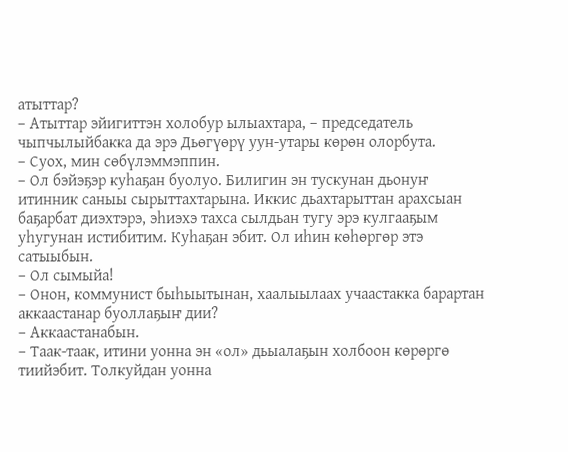атыттар?
– Атыттар эйигиттэн холобур ылыахтара, – председатель чыпчылыйбакка да эрэ Дьөгүөрү уун-утары көрөн олорбута.
– Суох, мин сөбүлэммэппин.
– Ол бэйэҕэр куһаҕан буолуо. Билигин эн тускунан дьонуҥ итинник саныы сырыттахтарына. Иккис дьахтарыттан арахсыан баҕарбат диэхтэрэ, эһиэхэ тахса сылдьан тугу эрэ кулгааҕым уһугунан истибитим. Куһаҕан эбит. Ол иһин көһөргөр этэ сатыыбын.
– Ол сымыйа!
– Онон, коммунист быһыытынан, хаалыылаах учаастакка барартан аккаастанар буоллаҕыҥ дии?
– Аккаастанабын.
– Таак-таак, итини уонна эн «ол» дьыалаҕын холбоон көрөргө тиийэбит. Толкуйдан уонна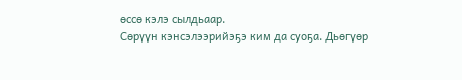өссө кэлэ сылдьаар.
Сөрүүн кэнсэлээрийэҕэ ким да суоҕа. Дьөгүөр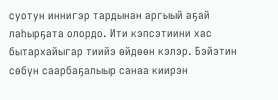суотун иннигэр тардынан аргыый аҕай лаһырҕата олордо. Ити кэпсэтиини хас бытархайыгар тиийэ өйдөөн кэлэр. Бэйэтин сөбүн саарбаҕалыыр санаа киирэн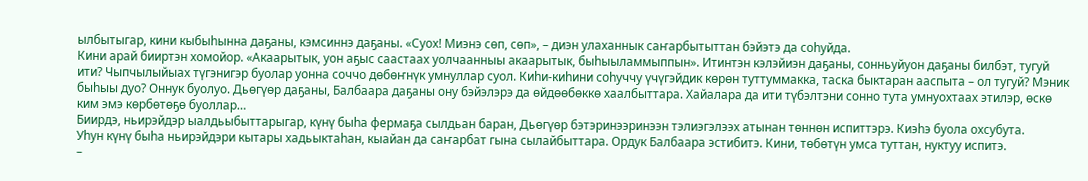ылбытыгар, кини кыбыһынна даҕаны, кэмсиннэ даҕаны. «Суох! Миэнэ сөп, сөп», – диэн улаханнык саҥарбытыттан бэйэтэ да соһуйда.
Кини арай бииртэн хомойор. «Акаарытык, уон аҕыс саастаах уолчаанныы акаарытык, быһыыламмыппын». Итинтэн кэлэйиэн даҕаны, сонньуйуон даҕаны билбэт, тугуй ити? Чыпчылыйыах түгэнигэр буолар уонна соччо дөбөҥнүк умнуллар суол. Киһи-киһини соһуччу үчүгэйдик көрөн туттуммакка, таска быктаран ааспыта – ол тугуй? Мэник быһыы дуо? Оннук буолуо. Дьөгүөр даҕаны, Балбаара даҕаны ону бэйэлэрэ да өйдөөбөккө хаалбыттара. Хайалара да ити түбэлтэни сонно тута умнуохтаах этилэр, өскө ким эмэ көрбөтөҕө буоллар…
Биирдэ, ньирэйдэр ыалдьыбыттарыгар, күнү быһа фермаҕа сылдьан баран, Дьөгүөр бэтэринээринээн тэлиэгэлээх атынан төннөн испиттэрэ. Киэһэ буола охсубута.
Уһун күнү быһа ньирэйдэри кытары хадьыктаһан, кыайан да саҥарбат гына сылайбыттара. Ордук Балбаара эстибитэ. Кини, төбөтүн умса туттан, нуктуу испитэ.
–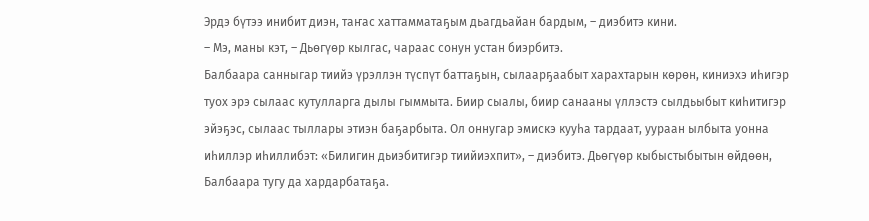Эрдэ бүтээ инибит диэн, таҥас хаттамматаҕым дьагдьайан бардым, – диэбитэ кини.
– Мэ, маны кэт, – Дьөгүөр кылгас, чараас сонун устан биэрбитэ.
Балбаара санныгар тиийэ үрэллэн түспүт баттаҕын, сылаарҕаабыт харахтарын көрөн, киниэхэ иһигэр туох эрэ сылаас кутулларга дылы гыммыта. Биир сыалы, биир санааны үллэстэ сылдьыбыт киһитигэр эйэҕэс, сылаас тыллары этиэн баҕарбыта. Ол оннугар эмискэ кууһа тардаат, уураан ылбыта уонна иһиллэр иһиллибэт: «Билигин дьиэбитигэр тиийиэхпит», – диэбитэ. Дьөгүөр кыбыстыбытын өйдөөн, Балбаара тугу да хардарбатаҕа.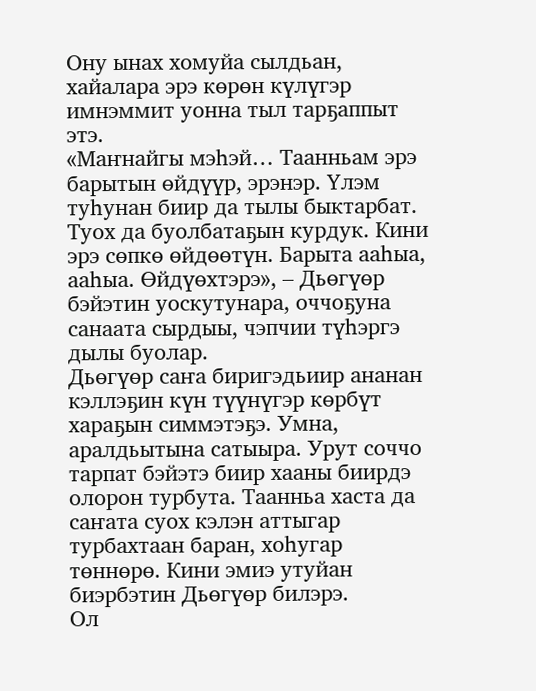Ону ынах хомуйа сылдьан, хайалара эрэ көрөн күлүгэр имнэммит уонна тыл тарҕаппыт этэ.
«Маҥнайгы мэһэй… Таанньам эрэ барытын өйдүүр, эрэнэр. Үлэм туһунан биир да тылы быктарбат. Туох да буолбатаҕын курдук. Кини эрэ сөпкө өйдөөтүн. Барыта ааһыа, ааһыа. Өйдүөхтэрэ», – Дьөгүөр бэйэтин уоскутунара, оччоҕуна санаата сырдыы, чэпчии түһэргэ дылы буолар.
Дьөгүөр саҥа биригэдьиир ананан кэллэҕин күн түүнүгэр көрбүт хараҕын симмэтэҕэ. Умна, аралдьытына сатыыра. Урут соччо тарпат бэйэтэ биир хааны биирдэ олорон турбута. Таанньа хаста да саҥата суох кэлэн аттыгар турбахтаан баран, хоһугар төннөрө. Кини эмиэ утуйан биэрбэтин Дьөгүөр билэрэ.
Ол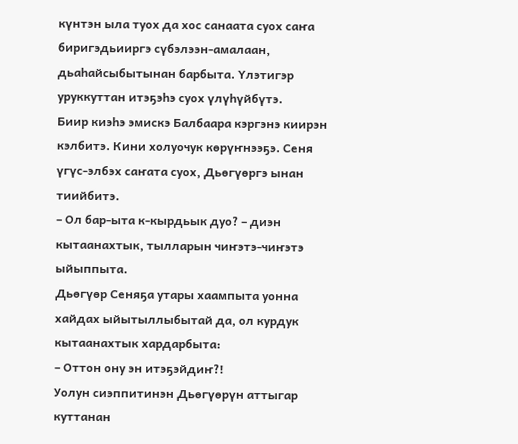күнтэн ыла туох да хос санаата суох саҥа биригэдьииргэ сүбэлээн-амалаан, дьаһайсыбытынан барбыта. Үлэтигэр уруккуттан итэҕэһэ суох үлүһүйбүтэ.
Биир киэһэ эмискэ Балбаара кэргэнэ киирэн кэлбитэ. Кини холуочук көрүҥнээҕэ. Сеня үгүс-элбэх саҥата суох, Дьөгүөргэ ынан тиийбитэ.
– Ол бар-ыта к-кырдьык дуо? – диэн кытаанахтык, тылларын чиҥэтэ-чиҥэтэ ыйыппыта.
Дьөгүөр Сеняҕа утары хаампыта уонна хайдах ыйытыллыбытай да, ол курдук кытаанахтык хардарбыта:
– Оттон ону эн итэҕэйдиҥ?!
Уолун сиэппитинэн Дьөгүөрүн аттыгар куттанан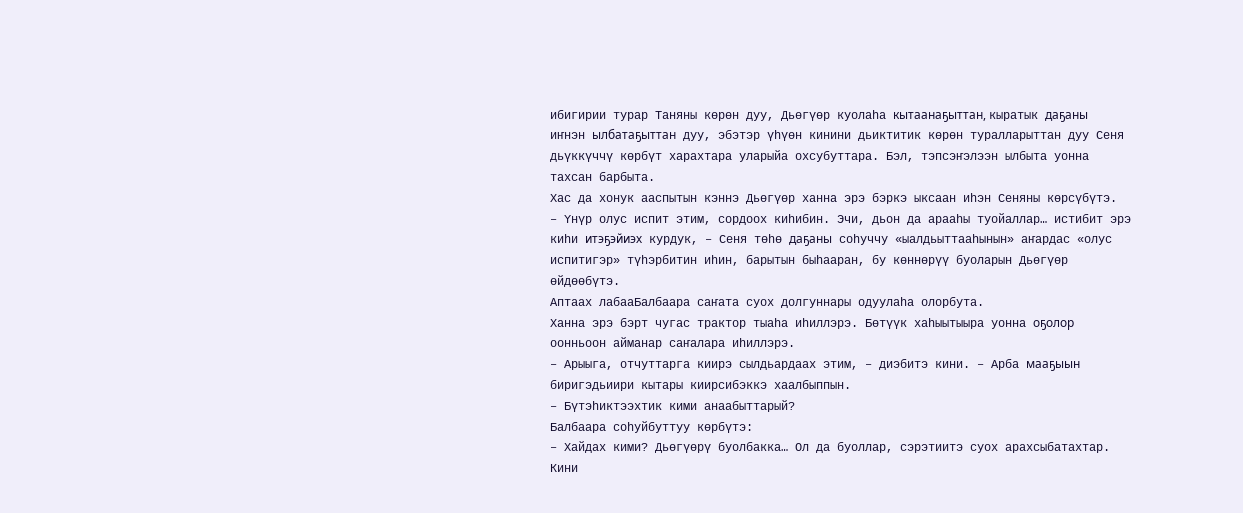ибигирии турар Таняны көрөн дуу, Дьөгүөр куолаһа кытаанаҕыттан, кыратык даҕаны иҥнэн ылбатаҕыттан дуу, эбэтэр үһүөн кинини дьиктитик көрөн туралларыттан дуу Сеня дьүккүччү көрбүт харахтара уларыйа охсубуттара. Бэл, тэпсэҥэлээн ылбыта уонна тахсан барбыта.
Хас да хонук ааспытын кэннэ Дьөгүөр ханна эрэ бэркэ ыксаан иһэн Сеняны көрсүбүтэ.
– Үнүр олус испит этим, сордоох киһибин. Эчи, дьон да арааһы туойаллар… истибит эрэ киһи итэҕэйиэх курдук, – Сеня төһө даҕаны соһуччу «ыалдьыттааһынын» аҥардас «олус испитигэр» түһэрбитин иһин, барытын быһааран, бу көннөрүү буоларын Дьөгүөр өйдөөбүтэ.
Аптаах лабааБалбаара саҥата суох долгуннары одуулаһа олорбута.
Ханна эрэ бэрт чугас трактор тыаһа иһиллэрэ. Бөтүүк хаһыытыыра уонна оҕолор оонньоон айманар саҥалара иһиллэрэ.
– Арыыга, отчуттарга киирэ сылдьардаах этим, – диэбитэ кини. – Арба мааҕыын биригэдьиири кытары киирсибэккэ хаалбыппын.
– Бүтэһиктээхтик кими анаабыттарый?
Балбаара соһуйбуттуу көрбүтэ:
– Хайдах кими? Дьөгүөрү буолбакка… Ол да буоллар, сэрэтиитэ суох арахсыбатахтар.
Кини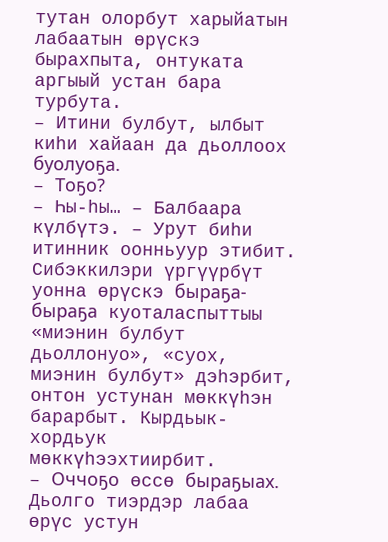тутан олорбут харыйатын лабаатын өрүскэ бырахпыта, онтуката аргыый устан бара турбута.
– Итини булбут, ылбыт киһи хайаан да дьоллоох буолуоҕа.
– Тоҕо?
– Һы-һы… – Балбаара күлбүтэ. – Урут биһи итинник оонньуур этибит. Сибэккилэри үргүүрбүт уонна өрүскэ быраҕа-быраҕа куоталаспыттыы «миэнин булбут дьоллонуо», «суох, миэнин булбут» дэһэрбит, онтон устунан мөккүһэн барарбыт. Кырдьык-хордьук мөккүһээхтиирбит.
– Оччоҕо өссө быраҕыах. Дьолго тиэрдэр лабаа өрүс устун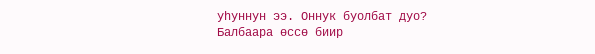уһуннун ээ. Оннук буолбат дуо?
Балбаара өссө биир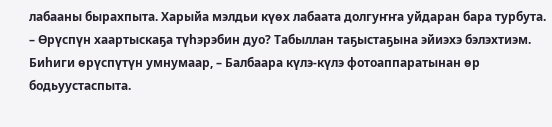лабааны бырахпыта. Харыйа мэлдьи күөх лабаата долгуҥҥа уйдаран бара турбута.
– Өрүспүн хаартыскаҕа түһэрэбин дуо? Табыллан таҕыстаҕына эйиэхэ бэлэхтиэм. Биһиги өрүспүтүн умнумаар, – Балбаара күлэ-күлэ фотоаппаратынан өр бодьуустаспыта.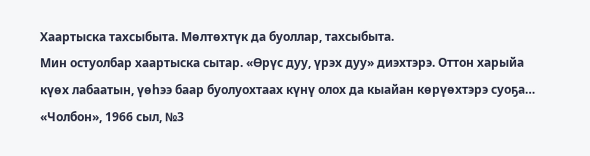Хаартыска тахсыбыта. Мөлтөхтүк да буоллар, тахсыбыта.
Мин остуолбар хаартыска сытар. «Өрүс дуу, үрэх дуу» диэхтэрэ. Оттон харыйа күөх лабаатын, үөһээ баар буолуохтаах күнү олох да кыайан көрүөхтэрэ суоҕа…
«Чолбон», 1966 сыл, №3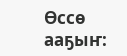Өссө ааҕыҥ: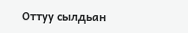Оттуу сылдьан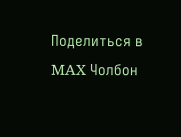Поделиться в MAX Чолбон